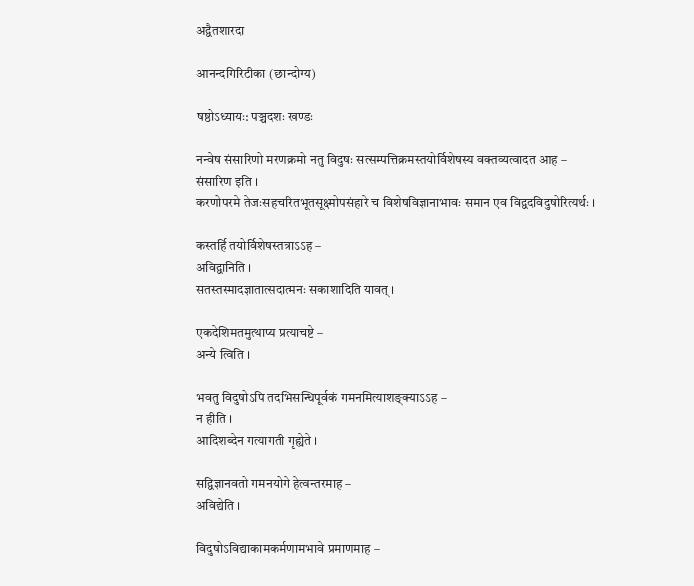अद्वैतशारदा

आनन्दगिरिटीका (छान्दोग्य)

षष्ठोऽध्यायः: पञ्चदशः खण्डः

नन्वेष संसारिणो मरणक्रमो नतु विदुषः सत्सम्पत्तिक्रमस्तयोर्विशेषस्य वक्तव्यत्वादत आह –
संसारिण इति ।
करणोपरमे तेजःसहचरितभूतसूक्ष्मोपसंहारे च विशेषविज्ञानाभावः समान एव विद्वदविदुषोरित्यर्थः ।

कस्तर्हि तयोर्विशेषस्तत्राऽऽह –
अविद्वानिति ।
सतस्तस्मादज्ञातात्सदात्मनः सकाशादिति यावत् ।

एकदेशिमतमुत्थाप्य प्रत्याचष्टे –
अन्ये त्विति ।

भवतु विदुषोऽपि तदभिसन्धिपूर्वकं गमनमित्याशङ्क्याऽऽह –
न हीति ।
आदिशब्देन गत्यागती गृह्येते ।

सद्विज्ञानवतो गमनयोगे हेत्वन्तरमाह –
अविद्येति ।

विदुषोऽविद्याकामकर्मणामभावे प्रमाणमाह –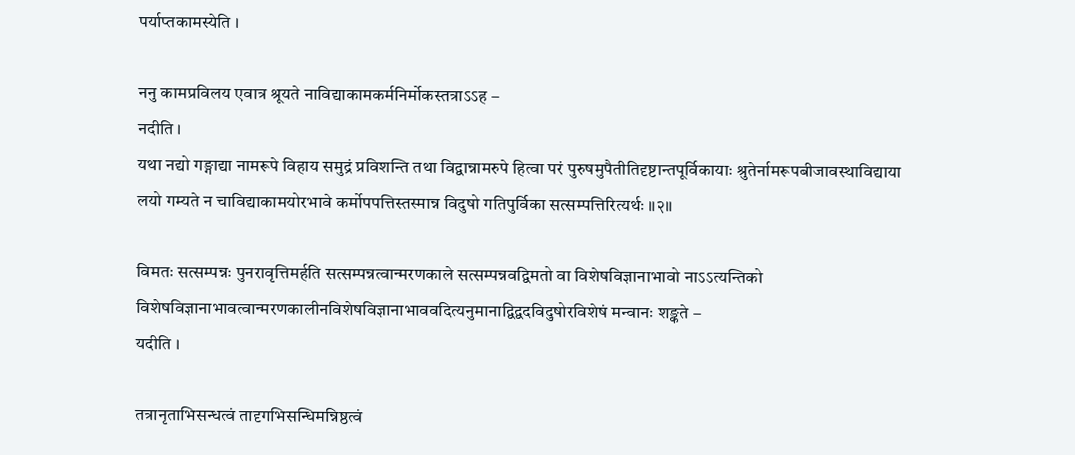पर्याप्तकामस्येति ।

ननु कामप्रविलय एवात्र श्रूयते नाविद्याकामकर्मनिर्मोकस्तत्राऽऽह –
नदीति ।
यथा नद्यो गङ्गाद्या नामरूपे विहाय समुद्रं प्रविशन्ति तथा विद्वान्नामरुपे हित्वा परं पुरुषमुपैतीतिदृष्टान्तपूर्विकायाः श्रुतेर्नामरूपबीजावस्थाविद्याया लयो गम्यते न चाविद्याकामयोरभावे कर्मोपपत्तिस्तस्मान्न विदुषो गतिपुर्विका सत्सम्पत्तिरित्यर्थः ॥२॥

विमतः सत्सम्पन्नः पुनरावृत्तिमर्हति सत्सम्पन्नत्वान्मरणकाले सत्सम्पन्नवद्विमतो वा विशेषविज्ञानाभावो नाऽऽत्यन्तिको विशेषविज्ञानाभावत्वान्मरणकालीनविशेषविज्ञानाभाववदित्यनुमानाद्विद्वदविदुषोरविशेषं मन्वानः शङ्कते –
यदीति ।

तत्रानृताभिसन्धत्वं तादृगभिसन्धिमन्निष्ठत्वं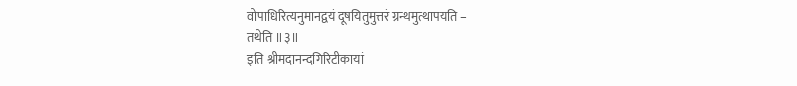वोपाधिरित्यनुमानद्वयं दूषयितुमुत्तरं ग्रन्थमुत्थापयति –
तथेति ॥३॥
इति श्रीमदानन्दगिरिटीकायां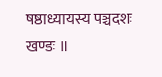षष्ठाध्यायस्य पञ्चदशः खण्डः ॥